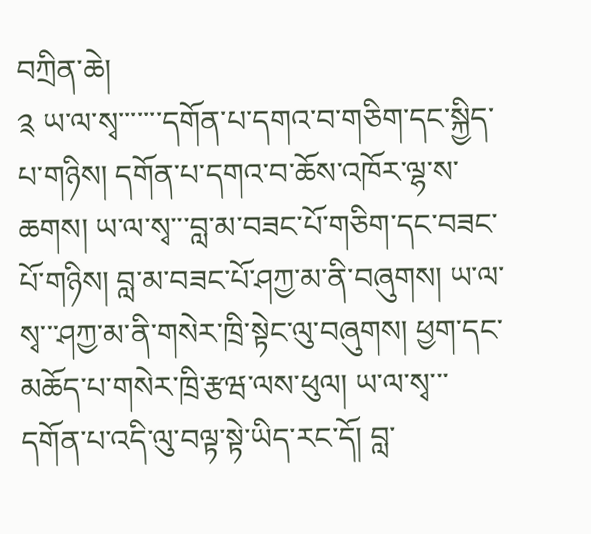བཀྲིན་ཆེ།
༉ ཡ་ལ་སྭ་་་་་་་དགོན་པ་དགའ་བ་གཅིག་དང་སྐྱིད་པ་གཉིས། དགོན་པ་དགའ་བ་ཆོས་འཁོར་ལྷ་ས་ཆགས། ཡ་ལ་སྭ་་་བླ་མ་བཟང་པོ་གཅིག་དང་བཟང་པོ་གཉིས། བླ་མ་བཟང་པོ་ཤཀྱ་མ་ནི་བཞུགས། ཡ་ལ་སྭ་་་ཤཀྱ་མ་ནི་གསེར་ཁྲི་སྟེང་ལུ་བཞུགས། ཕྱག་དང་མཆོད་པ་གསེར་ཁྲི་རྩཝ་ལས་ཕུལ། ཡ་ལ་སྭ་་་དགོན་པ་འདི་ལུ་བལྟ་སྟེ་ཡིད་རང་དོ། བླ་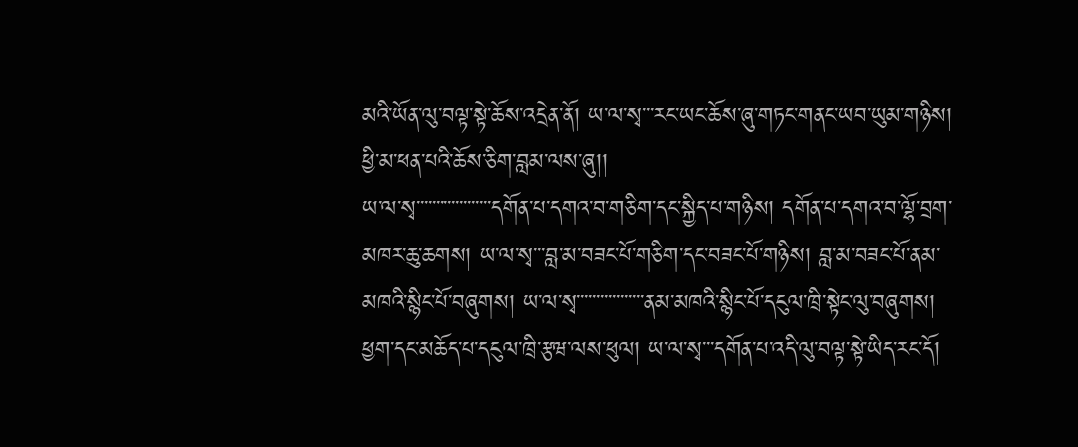མའི་ཡོན་ལུ་བལྟ་སྟེ་ཆོས་འདྲེན་ནོ། ཡ་ལ་སྭ་་་རང་ཡང་ཆོས་ཞུ་གཏང་གནང་ཡབ་ཡུམ་གཉིས། ཕྱི་མ་ཕན་པའི་ཆོས་ཅིག་བླམ་ལས་ཞུ།།
ཡ་ལ་སྭ་་་་་་་་་་་་་་་་་་་དགོན་པ་དགའ་བ་གཅིག་དང་སྐྱིད་པ་གཉིས། དགོན་པ་དགའ་བ་ལྷོ་བྲག་མཁར་ཆུ་ཆགས། ཡ་ལ་སྭ་་་བླ་མ་བཟང་པོ་གཅིག་དང་བཟང་པོ་གཉིས། བླ་མ་བཟང་པོ་ནམ་མཁའི་སྙིང་པོ་བཞུགས། ཡ་ལ་སྭ་་་་་་་་་་་་་་་་་ནམ་མཁའི་སྙིང་པོ་དངུལ་ཁྲི་སྟེང་ལུ་བཞུགས། ཕྱག་དང་མཆོད་པ་དངུལ་ཁྲི་རྩཝ་ལས་ཕུལ། ཡ་ལ་སྭ་་་དགོན་པ་འདི་ལུ་བལྟ་སྟེ་ཡིད་རང་དོ།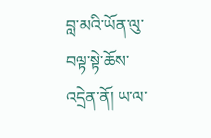བླ་མའི་ཡོན་ལུ་བལྟ་སྟེ་ཆོས་འདྲེན་ནོ། ཡ་ལ་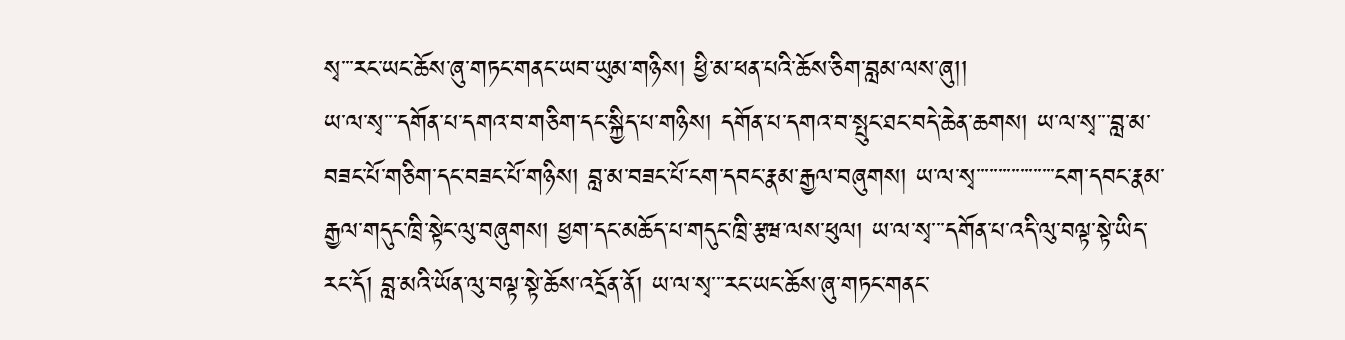སྭ་་་རང་ཡང་ཆོས་ཞུ་གཏང་གནང་ཡབ་ཡུམ་གཉིས། ཕྱི་མ་ཕན་པའི་ཆོས་ཅིག་བླམ་ལས་ཞུ།།
ཡ་ལ་སྭ་་་དགོན་པ་དགའ་བ་གཅིག་དང་སྐྱིད་པ་གཉིས། དགོན་པ་དགའ་བ་སྤུང་ཐང་བདེ་ཆེན་ཆགས། ཡ་ལ་སྭ་་་བླ་མ་བཟང་པོ་གཅིག་དང་བཟང་པོ་གཉིས། བླ་མ་བཟང་པོ་ངག་དབང་རྣམ་རྒྱལ་བཞུགས། ཡ་ལ་སྭ་་་་་་་་་་་་་་་་་་ངག་དབང་རྣམ་རྒྱལ་གདུང་ཁྲི་སྟེང་ལུ་བཞུགས། ཕྱག་དང་མཆོད་པ་གདུང་ཁྲི་རྩཝ་ལས་ཕུལ། ཡ་ལ་སྭ་་་དགོན་པ་འདི་ལུ་བལྟ་སྟེ་ཡིད་རང་དོ། བླ་མའི་ཡོན་ལུ་བལྟ་སྟེ་ཆོས་འདྲོན་ནོ། ཡ་ལ་སྭ་་་རང་ཡང་ཆོས་ཞུ་གཏང་གནང་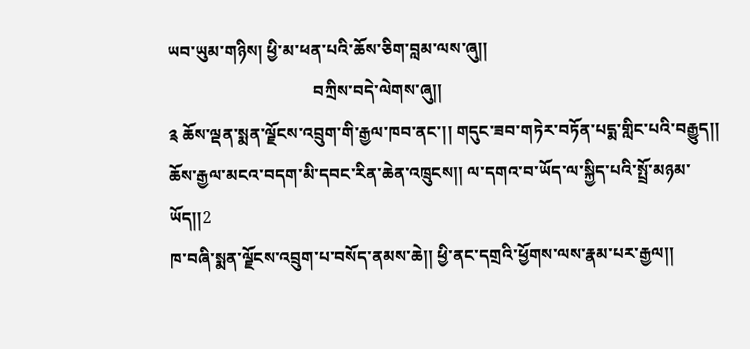ཡབ་ཡུམ་གཉིས། ཕྱི་མ་ཕན་པའི་ཆོས་ཅིག་བླམ་ལས་ཞུ།།
                                   བཀྲིས་བདེ་ལེགས་ཞུ།།
༉ ཆོས་ལྡན་སྨན་ལྗོངས་འབྲུག་གི་རྒྱལ་ཁབ་ནང་།། གདུང་ཟབ་གཏེར་བཏོན་པདྨ་གླིང་པའི་བརྒྱུད།། ཆོས་རྒྱལ་མངའ་བདག་མི་དབང་རིན་ཆེན་འཁྲུངས།། ལ་དགའ་བ་ཡོད་ལ་སྐྱིད་པའི་སྤྲོ་མཉམ་ཡོད།།2
ཁ་བཞི་སྨན་ལྗོངས་འབྲུག་པ་བསོད་ནམས་ཆེ།། ཕྱི་ནང་དགྲའི་ཕྱོགས་ལས་རྣམ་པར་རྒྱལ།།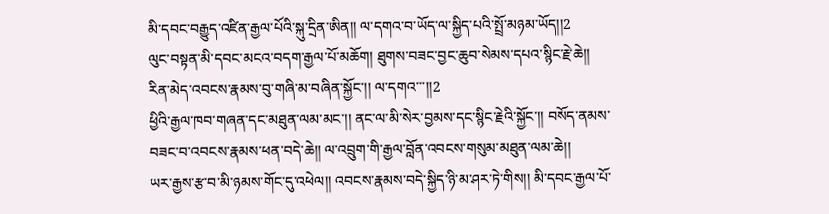མི་དབང་བརྒྱུད་འཛིན་རྒྱལ་པོའི་སྐུ་དྲིན་ཨིན།། ལ་དགའ་བ་ཡོད་ལ་སྐྱིད་པའི་སྤྲོ་མཉམ་ཡོད།།2
ལུང་བསྟན་མི་དབང་མངའ་བདག་རྒྱལ་པོ་མཆོག། ཐུགས་བཟང་བྱང་ཆུབ་སེམས་དཔའ་སྙིང་རྗེ་ཆེ།། རིན་མེད་འབངས་རྣམས་བུ་གཞི་མ་བཞིན་སྐྱོང་།། ལ་དགའ་་་།།2
ཕྱིའི་རྒྱལ་ཁབ་གཞན་དང་མཐུན་ལམ་མང་།། ནང་ལ་མི་སེར་བྱམས་དང་སྙིང་རྗེའི་སྐྱོང་།། བསོད་ནམས་བཟང་བ་འབངས་རྣམས་ཕན་བདེ་ཆེ།། ལ་འབྲུག་གི་རྒྱལ་བློན་འབངས་གསུམ་མཐུན་ལམ་ཆེ།།
ཡར་རྒྱས་རྩ་བ་མི་ཉམས་གོང་དུ་འཕེལ།། འབངས་རྣམས་བདེ་སྐྱིད་ཉི་མ་ཤར་ཏེ་གིས།། མི་དབང་རྒྱལ་པོ་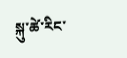སྐུ་ཚེ་རིང་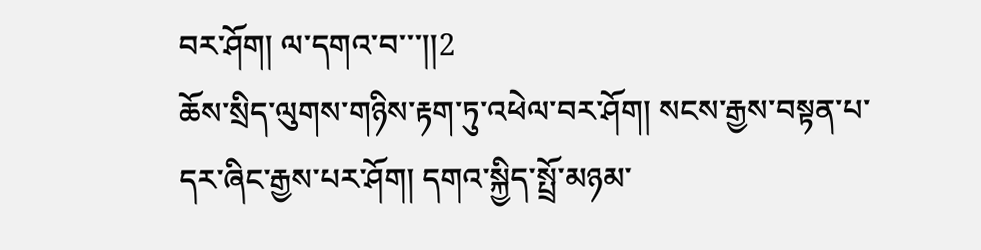བར་ཤོག། ལ་དགའ་བ་་་།།2
ཆོས་སྲིད་ལུགས་གཉིས་རྟག་ཏུ་འཕེལ་བར་ཤོག། སངས་རྒྱས་བསྟན་པ་དར་ཞིང་རྒྱས་པར་ཤོག། དགའ་སྐྱིད་སྤྲོ་མཉམ་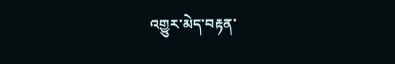འགྱུར་མེད་བརྟན་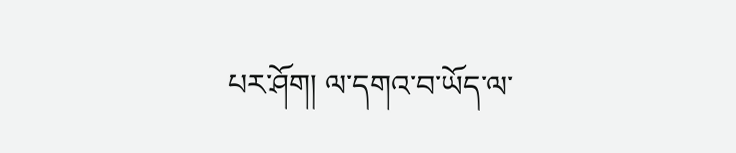པར་ཤོག། ལ་དགའ་བ་ཡོད་ལ་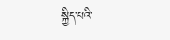སྐྱིད་པའི་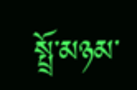སྤྲོ་མཉམ་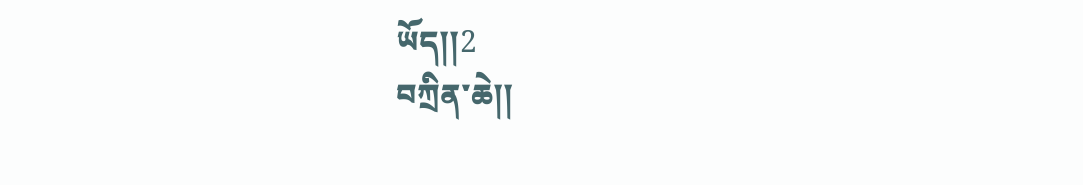ཡོད།།2
བཀྲིན་ཆེ།།